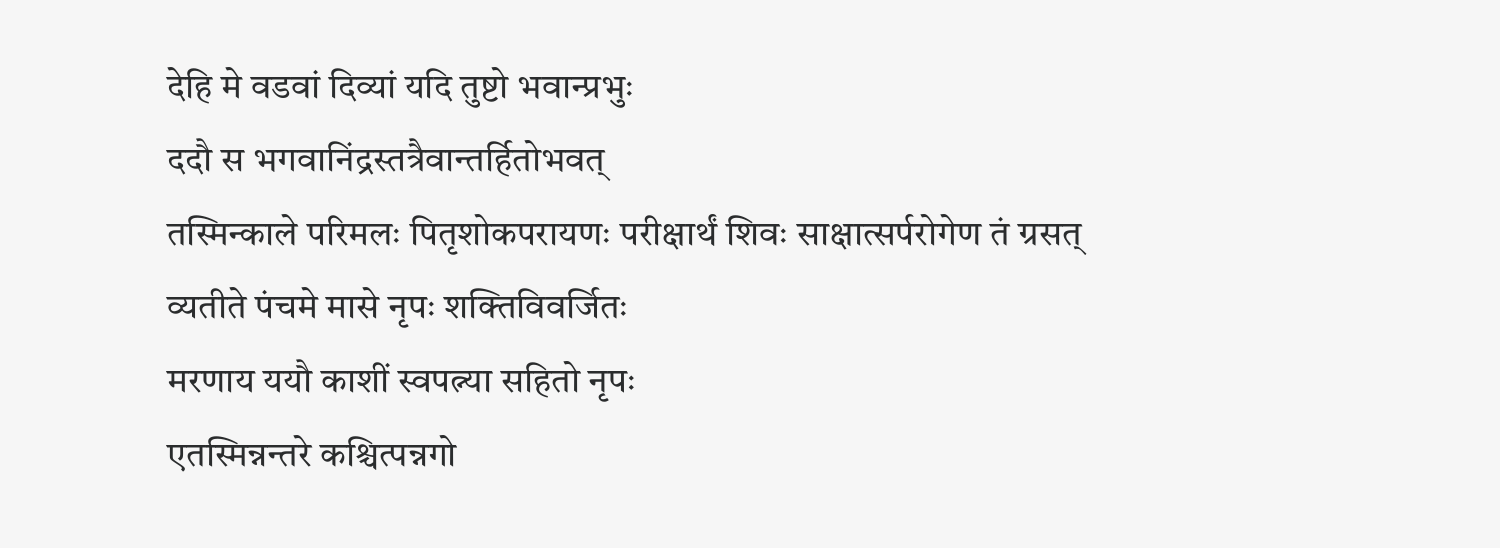देहि मे वडवां दिव्यां यदि तुष्टो भवान्प्रभुः
ददौ स भगवानिंद्रस्तत्रैवान्तर्हितोभवत्
तस्मिन्काले परिमलः पितृशोकपरायणः परीक्षार्थं शिवः साक्षात्सर्परोगेण तं ग्रसत्
व्यतीते पंचमे मासे नृपः शक्तिविवर्जितः
मरणाय ययौ काशीं स्वपत्न्या सहितो नृपः
एतस्मिन्नन्तरे कश्चित्पन्नगो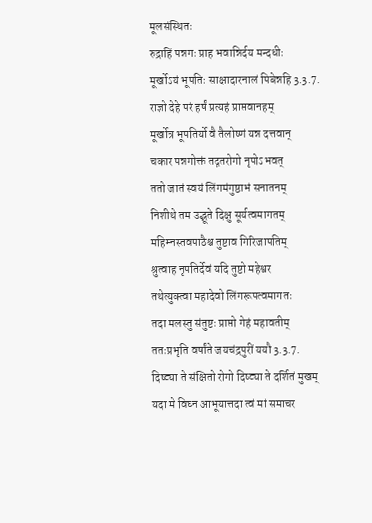मूलसंस्थितः
रुद्राहिं पन्नगः प्राह भवान्निर्दय मन्दधीः
मूर्खोऽयं भूपतिः साक्षादारनालं पिबेन्नहि 3.3.7.
राज्ञो देहे परं हर्षं प्रत्यहं प्राप्तवानहम्
मूर्खोत्र भूपतिर्यो वै तैलोष्णं यन्न दत्तवान्
चकार पन्नगोक्तं तद्गतरोगो नृपोऽभवत्
ततो जातं स्वयं लिंगमंगुष्ठाभं सनातनम्
निशीथे तम उद्भूते दिक्षु सूर्यत्वमागतम्
महिम्नस्तवपाठैश्च तुष्टाव गिरिजापतिम्
श्रुत्वाह नृपतिर्देवं यदि तुष्टो महेश्वर
तथेत्युक्त्वा महादेवो लिंगरूपत्वमागतः
तदा मलस्तु संतुष्टः प्राप्तो गेहं महावतीम्
ततःप्रभृति वर्षांते जयचंद्रपुरीं ययौ 3.3.7.
दिष्ट्या ते संक्षितो रोगो दिष्ट्या ते दर्शितं मुखम्
यदा मे विघ्न आभूयात्तदा त्वं मां समाचर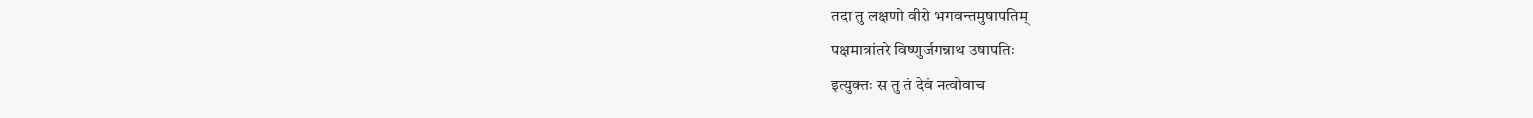तदा तु लक्षणो वीरो भगवन्तमुषापतिम्
पक्षमात्रांतरे विष्णुर्जगन्नाथ उषापतिः
इत्युक्तः स तु तं देवं नत्वोवाच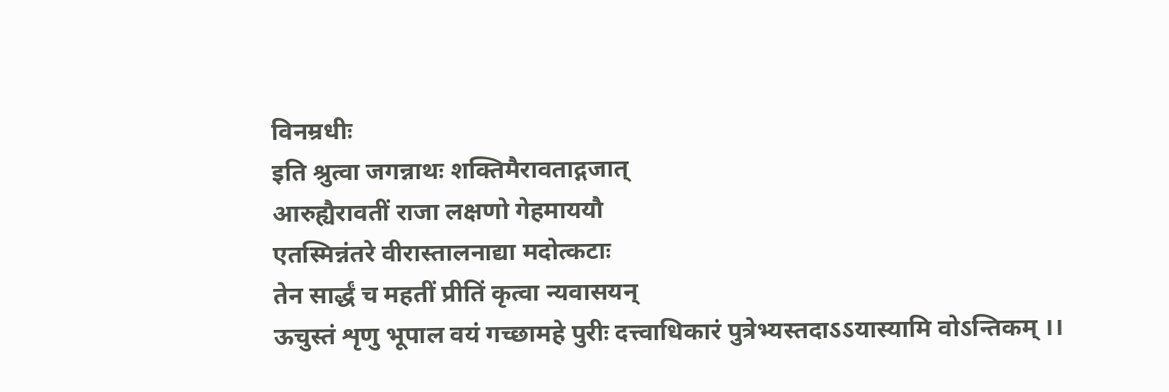विनम्रधीः
इति श्रुत्वा जगन्नाथः शक्तिमैरावताद्गजात्
आरुह्यैरावतीं राजा लक्षणो गेहमाययौ
एतस्मिन्नंतरे वीरास्तालनाद्या मदोत्कटाः
तेन सार्द्धं च महतीं प्रीतिं कृत्वा न्यवासयन्
ऊचुस्तं शृणु भूपाल वयं गच्छामहे पुरीः दत्त्वाधिकारं पुत्रेभ्यस्तदाऽऽयास्यामि वोऽन्तिकम् ।।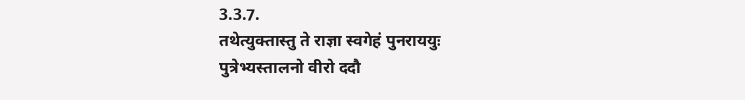3.3.7.
तथेत्युक्तास्तु ते राज्ञा स्वगेहं पुनराययुः
पुत्रेभ्यस्तालनो वीरो ददौ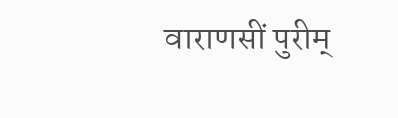वाराणसीं पुरीम्